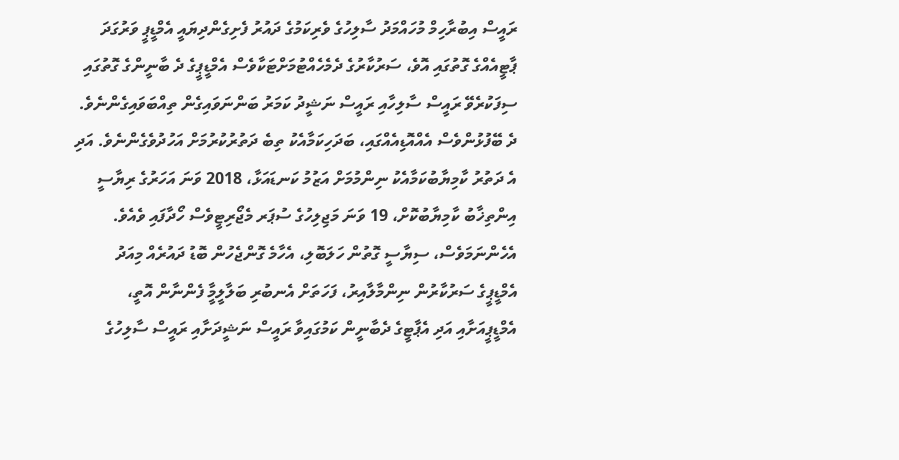ރައީސް އިބުރާހިމް މުހައްމަދު ސާލިހުގެ ވެރިކަމުގެ ދައުރު ފެށިގެންދިޔައީ އެމްޑީޕީ ވަރުގަދަ ޕާޓީއެއްގެ ގޮތުގައި އޮވެ، ސަރުކާރުގެ ދެމެހެއްޓުމަށްޓަކާވެސް އެމްޑީޕީގެ ދެ ބާނީންގެ ގޮތުގައި ސިފަކުރެވޭ ރައީސް ސާލިހާއި ރައީސް ނަޝީދު ކަމަރު ބަންނަވައިގެން ތިއްބަވައިގެންނެވެ.
ދެ ބޭފުޅުންވެސް އެއްއޮޑިއެއްގައި، ބަދަހިކަމާއެކު ތިބެ ދަތުރުކުރުމަށް އަހުދުވެގެންނެވެ. އަދި އެ ދަތުރު ކާމިޔާބުކަމާއެކު ނިންމުމަށް އަޒުމު ކަނޑައަޅާ، 2018 ވަނަ އަހަރުގެ ރިޔާސީ އިންތިޚާބު ކާމިޔާބުކޮށް، 19 ވަނަ މަޖިލިހުގެ ސުޕަރ މެޖޯރިޓީވެސް ހޯދާފައި ވެއެވެ.
އެހެންނަމަވެސް، ސިޔާސީ ގޮތުން ހަލަބޮލި، އެހާމެ ގޮންޖެހުން ބޮޑު ދައުރެއް މިއަދު އެމްޑީޕީގެ ސަރުކާރުން ނިންމާލާއިރު، ފަހަތަށް އެނބުރި ބަލާލީމާީ ފެންނާން އޮތީ، އެމްޑީޕީއަށާއި އަދި އެޕާޓީގެ ދެބާނީން ކަމުގައިވާ ރައީސް ނަޝީދަށާއި ރައީސް ސާލިހުގެ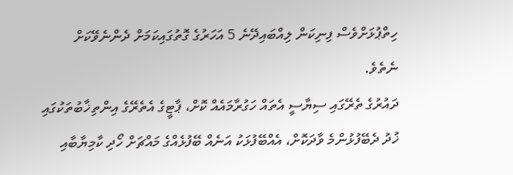ހިތްޕުޅަށްވެސް ފިނިކަން ލިއްބައިދޭނެ 5 އަހަރުގެ ގޮތުގައިކަމަށް ދެންނެވޭކަށް ނެތެވެ.
ދައުރުގެ ތެރޭގައި ސިޔާސީ އެތައް ހަގުރާމައެއް ކޮށް، ޕާޓީގެ އެތެރޭގެ އިންތިޚާބުތަކުގައި ޚުދު ދެބޭފުޅުންމެ ވާދަކޮށް، އެއްބޭފުޅަކު އަނެއް ބޭފުޅެއްގެ މައްޗަށް ހޯދި ކާމިޔާބާއި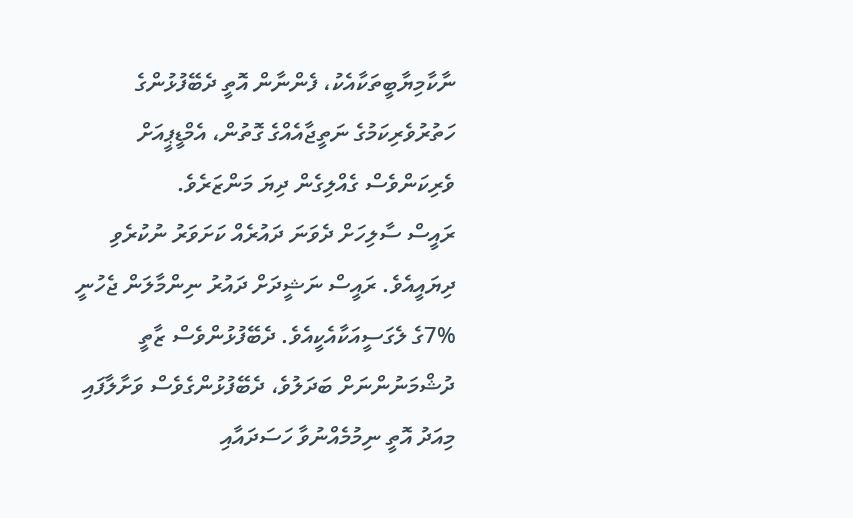ނާކާމިޔާބީތަކާއެކު، ފެންނާން އޮތީ ދެބޭފުޅުންގެ ހަތުރުވެރިކަމުގެ ނަތީޖާއެއްގެ ގޮތުން، އެމްޑީޕީއަށް ވެރިކަންވެސް ގެއްލިގެން ދިޔަ މަންޒަރެވެ.
ރައީސް ސާލިހަށް ދެވަނަ ދައުރެއް ކަށަވަރު ނުކުރެވި ދިޔައީއެވެ. ރައީސް ނަޝީދަށް ދައުރު ނިންމާލަން ޖެހުނީ %7ގެ ލެގަސީއަކާއެކީއެވެ. ދެބޭފުޅުންވެސް ޒާތީ ދުޝްމަނުންނަށް ބަދަލުވެ، ދެބޭފުޅުންގެވެސް ވަށާލާފައި މިއަދު އޮތީ ނިމުމެއްނުވާ ހަސަދައާއި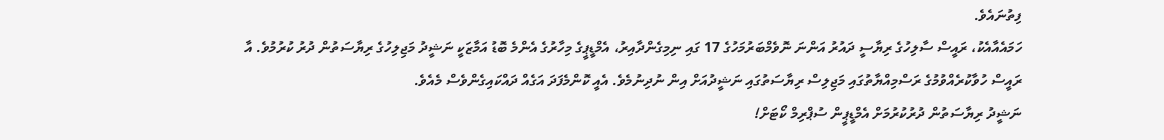ފިތުނައެވެ.
ހަމައެއާއެކު، ރައީސް ސާލިހުގެ ރިޔާސީ ދައުރު އަންނަ ނޮވެމްބަރުމަހުގެ 17 ގައި ނިމިގެންދާއިރު، އެމްޑީޕީގެ މިހާރުގެ އެންމެ ބޮޑު އަމާޒަކީ ނަޝީދު މަޖިލިހުގެ ރިޔާސަތުން ދުރު ކުރުމުވެ. އާ ރައީސް ހުވާކުރެއްވުމުގެ ރަސްމިއްޔާތުގައި މަޖިލިސް ރިޔާސަތުގައި ނަޝީދުއަށް އިން ނުދިނުމެވެ. އެއީ ކޮންމެފަދަ އަގެއް ދައްކައިގެންވެސް މެއެވެ.
ނަޝީދު ރިޔާސަތުން ދުރުކުރުމަށް އެމްޑީޕީން ސުޕްރިމް ކޯޓަށް!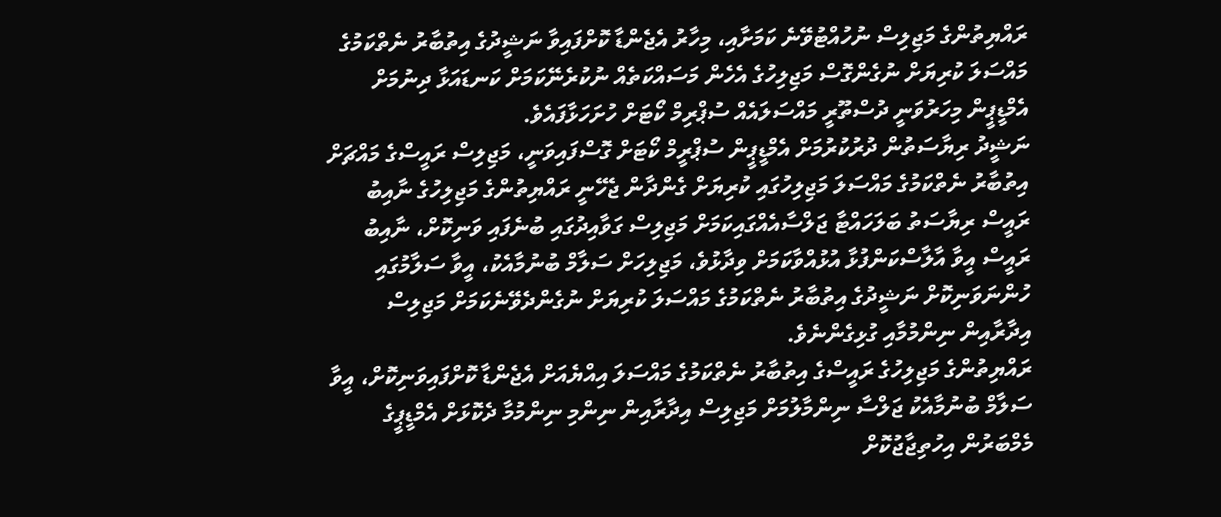ރައްޔިތުންގެ މަޖިލިސް ނުހުއްޓުވޭނެ ކަމަށާއި، މިހާރު އެޖެންޑާ ކޮށްފައިވާ ނަޝީދުގެ އިތުބާރު ނެތްކަމުގެ މައްސަލަ ކުރިޔަށް ނުގެންގޮސް މަޖިލިހުގެ އެހެން މަސައްކަތެއް ނުކުރެނޭކަމަށް ކަނޑައަޅާ ދިނުމަށް އެމްޑީޕީން މިހަރުވަނީ ދުސްތޫރީ މައްސަލައެއް ސުޕްރިމް ކޯޓަށް ހުށަހަޅާފައެވެ.
ނަޝީދު ރިޔާސަތުން ދުރުކުރުމަށް އެމްޑީޕީން ސުޕްރީމް ކޯޓަށް ގޮސްފައިވަނީ، މަޖިލިސް ރައީސްގެ މައްޗަށް އިތުބާރު ނެތްކަމުގެ މައްސަލަ މަޖިލިހުގައި ކުރިޔަށް ގެންދާން ޖެހޭނީ ރައްޔިތުންގެ މަޖިލިހުގެ ނާއިބު ރައީސް ރިޔާސަތު ބަލަހައްޓާ ޖަލްސާއެއްގައިކަމަށް މަޖިލިސް ގަވާއިދުގައި ބުނެފައި ވަނިކޮށް، ނާއިބު ރައީސް އީވާ އާލާސްކަންފުޅާ އުޅުއްވާކަމަށް ވިދާޅުވެ، މަޖިލިހަށް ސަލާމް ބުނުމާއެކު، އީވާ ސަލާމުގައި ހުންނަވަނިކޮށް ނަޝީދުގެ އިތުބާރު ނެތްކަމުގެ މައްސަލަ ކުރިޔަށް ނުގެންދެވޭނެކަމަށް މަޖިލިސް އިދާރާއިން ނިންމުމާއި ގުޅިގެންނެވެ.
ރައްޔިތުންގެ މަޖިލިހުގެ ރައީސްގެ އިތުބާރު ނެތްކަމުގެ މައްސަލަ އިއްޔެއަށް އެޖެންޑާ ކޮށްފައިވަނިކޮށް، އީވާ ސަލާމް ބުނުމާއެކު ޖަލްސާ ނިންމާލުމަށް މަޖިލިސް އިދާރާއިން ނިންމި ނިންމުމާ ދެކޮޅަށް އެމްޑީޕީގެ މެމްބަރުން އިހުތިޖާޖުކޮށް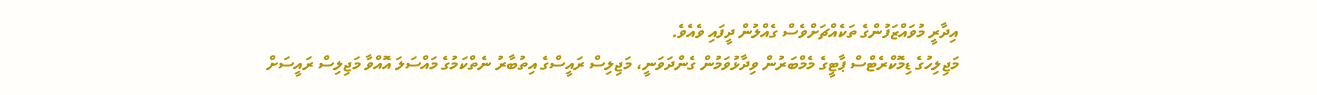އިދާރީ މުވައްޒަފުންގެ ތަކެއްޗަށްވެސް ގެއްލުން ދީފައި ވެއެވެ.
މަޖިލިހުގެ ޑިމޮކްރެޓްސް ޕާޓީގެ މެމްބަރުން ވިދާޅުވަމުން ގެންދަވަނީ، މަޖިލިސް ރައީސްގެ އިތުބާރު ނެތްކަމުގެ މައްސަލަ އޮއްވާ މަޖިލިސް ރައީސަށް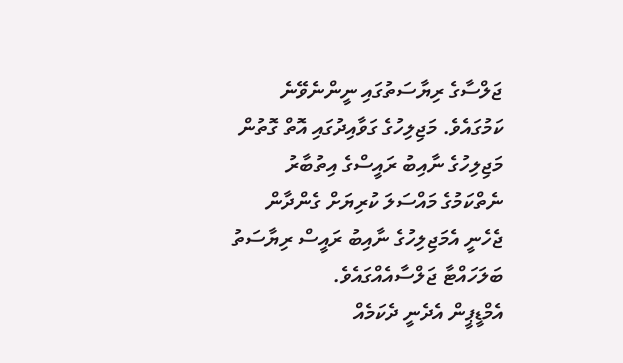ޖަލްސާގެ ރިޔާސަތުގައި ނީންނެވޭނެ ކަމުގައެވެ. މަޖިލިހުގެ ގަވާއިދުގައި އޮތް ގޮތުން މަޖިލިހުގެ ނާއިބު ރައީސްގެ އިތުބާރު ނެތްކަމުގެ މައްސަލަ ކުރިޔަށް ގެންދާން ޖެހެނީ އެމަޖިލިހުގެ ނާއިބު ރައީސް ރިޔާސަތު ބަލަހައްޓާ ޖަލްސާއެއްގައެވެ.
އެމްޑީޕީން އެދެނީ ދެކަމެއް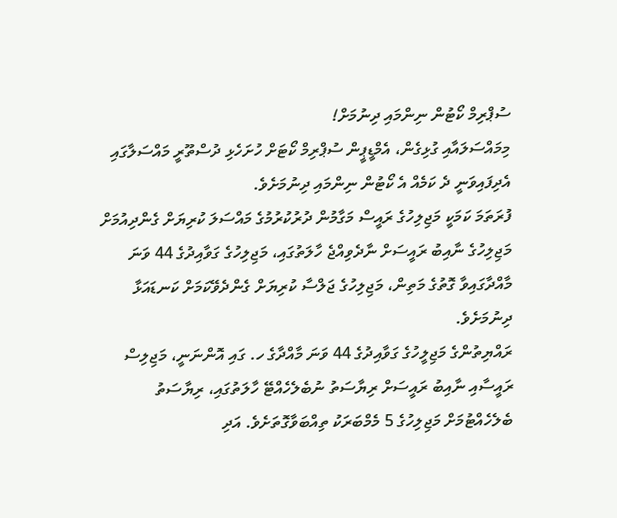ސުޕްރިމް ކޯޓުން ނިންމައި ދިނުމަށް!
މިމައްސަލައާއި ގުޅިގެން، އެމްޑީޕީން ސުޕްރިމް ކޯޓަށް ހުށަހެޅި ދުސްތޫރީ މައްސަލާގައި އެދިފައިވަނީ ދެ ކަމެއް އެ ކޯޓުން ނިންމައި ދިނުމަށެވެ.
ފުރަތަމަ ކަމަކީ މަޖިލިހުގެ ރައީސް މަގާމުން ދުރުކުރުމުގެ މައްސަލަ ކުރިޔަށް ގެންދިއުމަށް މަޖިލިހުގެ ނާއިބު ރައީސަށް ނާދެވިއްޖެ ހާލަތުގައި، މަޖިލިހުގެ ގަވާއިދުގެ 44 ވަނަ މާއްދާގައިވާ ގޮތުގެ މަތިން، މަޖިލިހުގެ ޖަލްސާ ކުރިޔަށް ގެންދެވޭކަމަށް ކަނޑައަޅާ ދިނުމަށެވެ.
ރައްޔިތުންގެ މަޖިލީހުގެ ގަވާއިދުގެ 44 ވަނަ މާއްދާގެ ހ. ގައި އޮންނަނީ، މަޖިލިސް ރައީސާއި ނާއިބު ރައީސަށް ރިޔާސަތު ނުބެލެހެއްޓޭ ހާލަތުގައި، ރިޔާސަތު ބެލެހެއްޓުމަށް މަޖިލިހުގެ 5 މެމްބަރަކު ތިއްބަވާގޮތަށެވެ. އަދި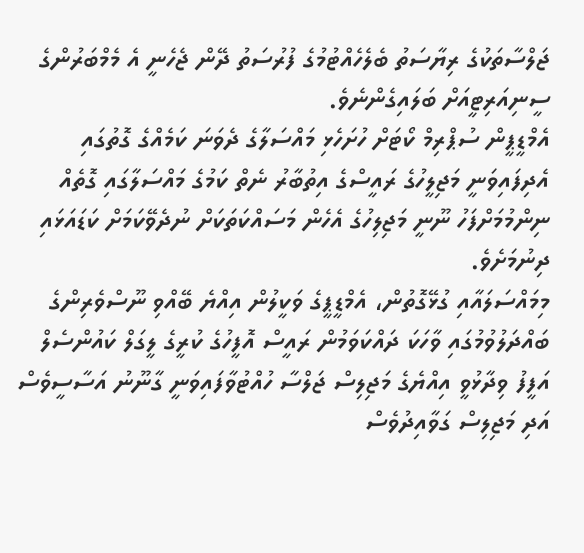ޖަލްސާތަކުގެ ރިޔާސަތު ބެލެހެއްޓުމުގެ ފުރުސަތު ދޭން ޖެހެނީ އެ މެމްބަރުންގެ ސީނިއަރިޓީއަށް ބަލައިގެންނެވެ.
އެމްޑީޕީން ސުޕްރިމް ކޯޓަށް ހުށަހެޅި މައްސަލާގެ ދެވަނަ ކަމެއްގެ ގޮތުގައި އެދިފައިވަނީ މަޖިލީހުގެ ރައީސްގެ އިތުބާރު ނެތް ކަމުގެ މައްސަލާގައި ގޮތެއް ނިންމުމަށްފަހު ނޫނީ މަޖިލިހުގެ އެހެން މަސައްކަތަކަށް ނުދެވޭކަމަށް ކަޑައަޅައި ދިނުމަށެވެ.
މިމައްސަލައާއި ގުޅޭގޮތުން، އެމްޑީޕީގެ ވަކީލުން އިއްޔެ ބޭއްވި ނޫސްވެރިންގެ ބައްދަލުވުމުގައި ވާހަކަ ދައްކަވަމުން ރައީސް އޮފީހުގެ ކުރީގެ ލީގަލް ކައުންސެލް އަފީފު ވިދާޅުވީ އިއްޔެގެ މަޖިލިސް ޖަލްސާ ހުއްޓުވާފައިވަނީ ގާނޫނު އަސާސީވެސް އަދި މަޖިލިސް ގަވާއިދުވެސް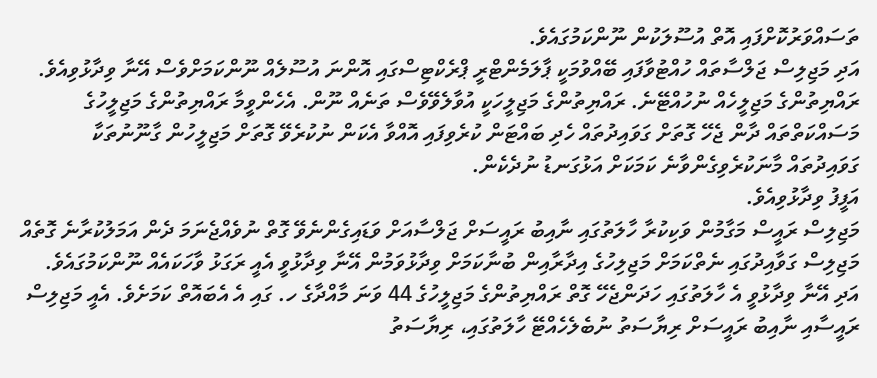ތަސައްވަރުކޮށްފައި އޮތް އުސޫލަކުން ނޫންކަމުގައެވެ.
އަދި މަޖިލިސް ޖަލްސާތައް ހުއްޓުވާފައި ބޭއްވުމަކީ ޕާލަމެންޓްރީ ޕްރެކްޓިސްގައި އޮންނަ އުސޫލެއް ނޫންކަމަށްވެސް އޭނާ ވިދާޅުވިއެވެ.
ރައްޔިތުންގެ މަޖިލީހެއް ނުހުއްޓޭނެ. ރައްޔިތުންގެ މަޖިލީހަކީ އުވާލެވޭވެސް ތަނެއް ނޫން. އެހެންވީމާ ރައްޔިތުންގެ މަޖިލީހުގެ މަސައްކަތްތައް ދާން ޖެހޭ ގޮތަށް ގަވައިދުތައް ހެދި ބައްޓަން ކުރެވިފައި އޮއްވާ އެކަން ނުކުރެވޭ ގޮތަށް މަޖިލީހުން ގާނޫނުތަކާ ގަވައިދުތައް މާނަކުރެވިގެންވާނެ ކަމަކަށް އަޅުގަނޑު ނުދެކެން.
އަފީފު ވިދާޅުވިއެވެ.
މަޖިލިސް ރައީސް މަގާމުން ވަކިކުރާ ހާލަތުގައި ނާއިބު ރައީސަށް ޖަލްސާއަށް ވަޑައިގެންނެވޭ ގޮތް ނުވެއްޖެނަމަ ދެން އަމަލުކުރާނެ ގޮތެއް މަޖިލިސް ގަވާއިދުގައި ނެތްކަމަށް މަޖިލިހުގެ އިދާރާއިން ބުނާކަމަށް ވިދާޅުވަމުން އޭނާ ވިދާޅުވީ އެއީ ރަގަޅު ވާހަކައެއް ނޫންކަމުގައެވެ.
އަދި އޭނާ ވިދާޅުވީ އެ ހާލަތުގައި ހަދަންޖެހޭ ގޮތް ރައްޔިތުންގެ މަޖިލީހުގެ 44 ވަނަ މާއްދާގެ ހ. ގައި އެ އެބައޮތް ކަމަށެވެ. އެއީ މަޖިލިސް ރައީސާއި ނާއިބު ރައީސަށް ރިޔާސަތު ނުބެލެހެއްޓޭ ހާލަތުގައި، ރިޔާސަތު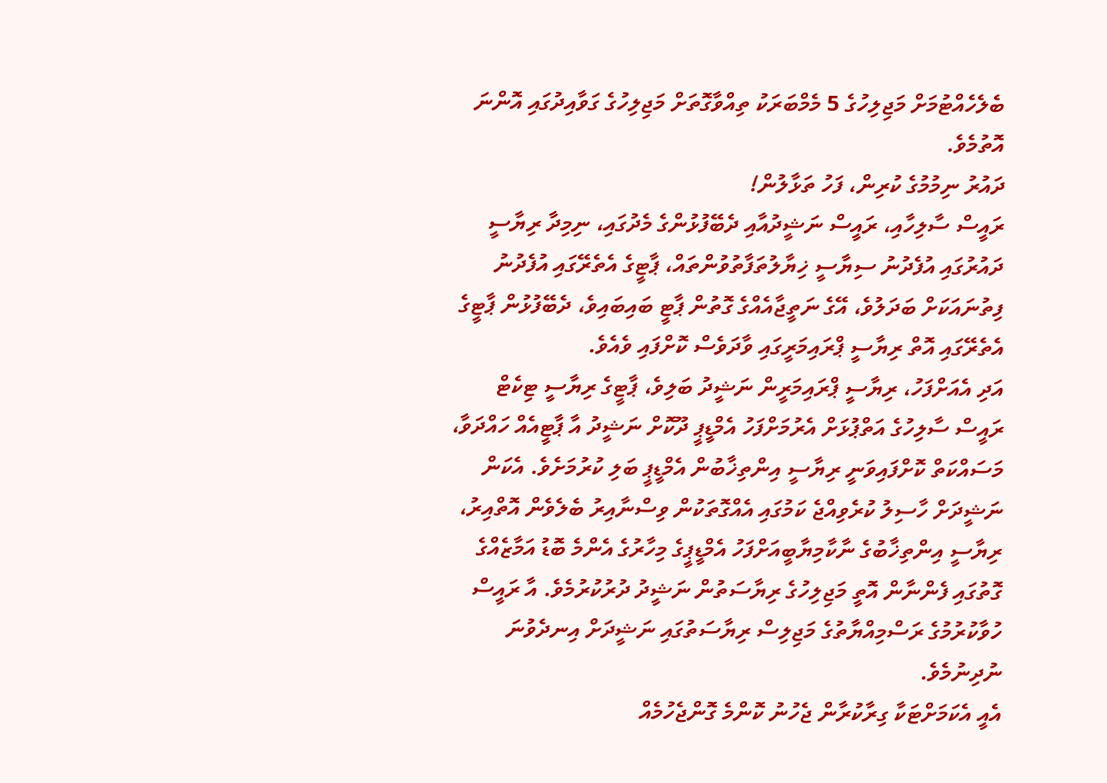ބެލެހެއްޓުމަށް މަޖިލިހުގެ 5 މެމްބަރަކު ތިއްވާގޮތަށް މަޖިލިހުގެ ގަވާއިދުގައި އޮންނަ އޮތުމެވެ.
ދައުރު ނިމުމުގެ ކުރިން، ފަހު ތަޅާލުން!
ރައީސް ސާލިހާއި، ރައީސް ނަޝީދުއާއި ދެބޭފުޅުންގެ މެދުގައި، ނިމިދާ ރިޔާސީ ދައުރުގައި އުފެދުނު ސިޔާސީ ޚިޔާލުތަފާތުވުންތައް، ޕާޓީގެ އެތެރޭގައި އުފެދުނު ފިތުނައަކަށް ބަދަލުވެ، އޭގެ ނަތީޖާއެއްގެ ގޮތުން ޕާޓީ ބައިބައިވެ، ދެބޭފުޅުން ޕާޓީގެ އެތެރޭގައި އޮތް ރިޔާސީ ޕްރައިމަރީގައި ވާދަވެސް ކޮށްފައި ވެއެވެ.
އަދި އެއަށްފަހު، ރިޔާސީ ޕްރައިމަރީން ނަޝީދު ބަލިވެ، ޕާޓީގެ ރިޔާސީ ޓިކެޓް ރައީސް ސާލިހުގެ އަތްޕުޅަށް އެރުމަށްފަހު އެމްޑީޕީ ދޫކޮށް ނަޝީދު އާ ޕާޓީއެއް ހައްދަވާ، މަސައްކަތް ކޮށްފައިވަނީ ރިޔާސީ އިންތިޚާބުން އެމްޑީޕީ ބަލި ކުރުމަށެވެ. އެކަން ނަޝީދަށް ހާސިލު ކުރެވިއްޖެ ކަމުގައި އެއްގޮތަކުން ވިސްނާއިރު ބެލެވެން އޮތްއިރު، ރިޔާސީ އިންތިޚާބުގެ ނާކާމިޔާބީއަށްފަހު އެމްޑީޕީގެ މިހާރުގެ އެންމެ ބޮޑު އަމާޒެއްގެ ގޮތުގައި ފެންނާން އޮތީ މަޖިލިހުގެ ރިޔާސަތުން ނަޝީދު ދުރުކުރުމެވެ. އާ ރައީސް ހުވާކުރުމުގެ ރަސްމިއްޔާތުގެ މަޖިލިސް ރިޔާސަތުގައި ނަޝީދަށް އިނދެވުނަ ނުދިނުމެވެ.
އެއީ އެކަމަށްޓަކާ ގިރާކުރާން ޖެހުނު ކޮންމެ ގޮންޖެހުމެއް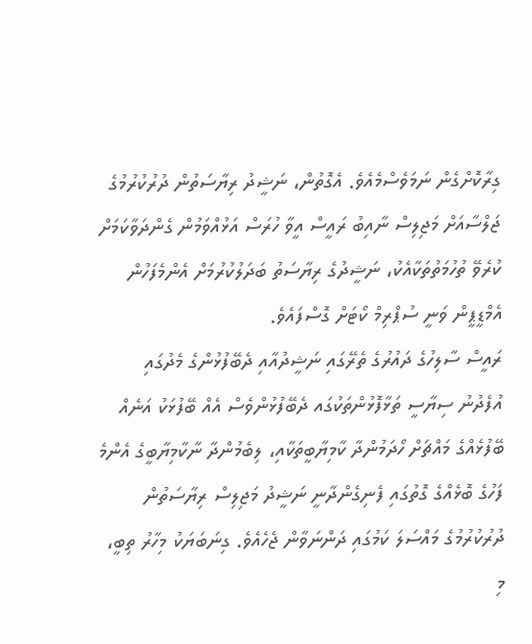ގިރާކޮށްގެން ނަމަވެސްމެއެވެ. އެގޮތުން، ނަޝީދު ރިޔާސަތުން ދުރުކުރުމުގެ ޖަލްސާއަށް މަޖިލިސް ނާއިބު ރައީސް އީވާ ހުރަސް އަޅުއްވަމުން ގެންދަވާކަމަށް ކުރެވޭ ތުހުމަތުތަކާއެކު، ނަޝީދުގެ ރިޔާސަތު ބަދަލުކުރުމަށް އެންމެފަހުން އެމްޑީޕީން ވަނީ ސުޕްރިމް ކޯޓަށް ގޮސްފައެވެ.
ރައީސް ސާލިހުގެ ދައުރުގެ ތެރޭގައި ނަޝީދުއާއި ދެބޭފުޅުންގެ މެދުގައި އުފެދުނު ސިޔާސީ ތަޅާފޮޅުންތަކުގައ ދެބޭފުޅުންވެސް އެއް ބޭފުޅަކު އަނެއް ބޭފުޅެއްގެ މައްޗަށް ހޯދަމުންދާ ކާމިޔާބީތަކާއި، ލިބެމުންދާ ނާކާމިޔާބީގެ އެންމެ ފަހުގެ ބޮޅެއްގެ ގޮތުގައި ފެނިގެންދާނީ ނަޝީދު މަޖިލިސް ރިޔާސަތުން ދުރުކުރުމުގެ މައްސަލަ ކަމުގައި ދަންނަވާން ޖެހެއެވެ. ގިނަބަޔަކު މިހާރު ތިބީ، މި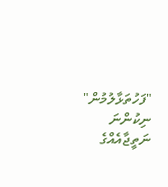"ފަހުތަޅާލުމުން" ނިކުންނަ ނަތީޖާއެއްގެ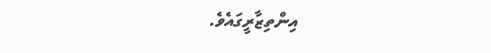އިންތިޒާރީގައެވެ.